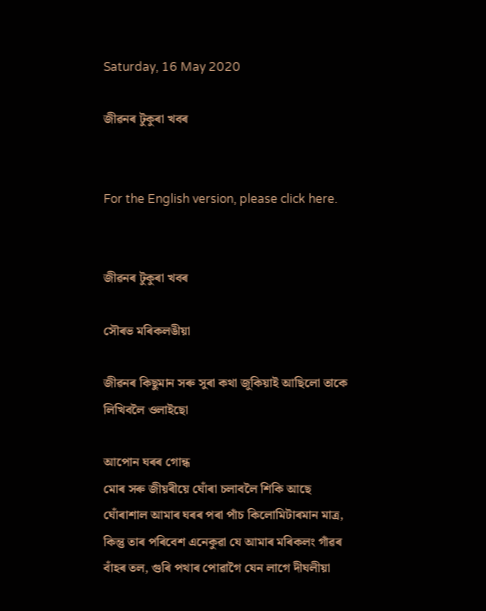Saturday, 16 May 2020

জীৱনৰ টুকুৰা খবৰ


For the English version, please click here.


জীৱনৰ টুকুৰা খবৰ

সৌৰভ মৰিকলঙীয়া

জীৱনৰ কিছুমান সৰু সুৰা কথা জুকিয়াই আছিলো তাকে লিখিবলৈ ওলাইছো

আপোন ঘৰৰ গোন্ধ
মোৰ সৰু জীয়ৰীয়ে ঘোঁৰা চলাবলৈ শিকি আছে ঘোঁৰাশাল আমাৰ ঘৰৰ পৰা পাঁচ কিলোমিটাৰমান মাত্ৰ, কিন্তু তাৰ পৰিবেশ এনেকুৱা যে আমাৰ মৰিকলং গাঁৱৰ বাঁহৰ তল, গুৰি পথাৰ পোৱাগৈ যেন লাগে দীঘলীয়া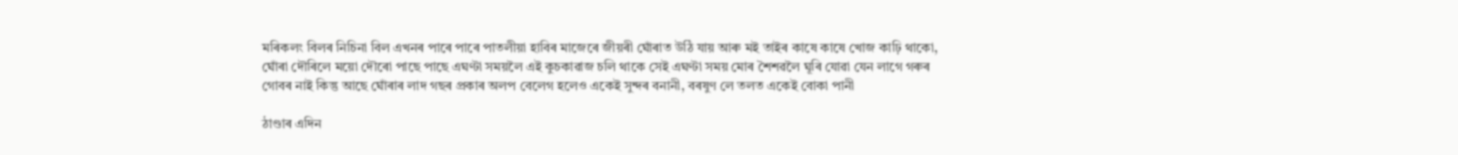মৰিকলং বিলৰ নিচিনা বিল এখনৰ পাৰে পাৰে পাতলীয়া হাবিৰ মাজেৰে জীয়ৰী ঘোঁৰাত উঠি যায় আৰু মই তাইৰ কাষে কাষে খোজ কাঢ়ি থাকো, ঘোঁৰা দৌৰিলে ময়ো দৌৰো পাছে পাছে এঘণ্টা সময়লৈ এই কুচকাৱাজ চলি থাকে সেই এঘণ্টা সময় মোৰ শৈশৱলৈ ঘূৰি যোৱা যেন লাগে গৰুৰ গোবৰ নাই কিন্তু আছে ঘোঁৰাৰ লাদ গছৰ প্ৰকাৰ অলপ বেলেগ হলেও একেই সুন্দৰ বনানী, বৰষুণ লে তলত একেই বোকা পানী

ঠাণ্ডাৰ এদিন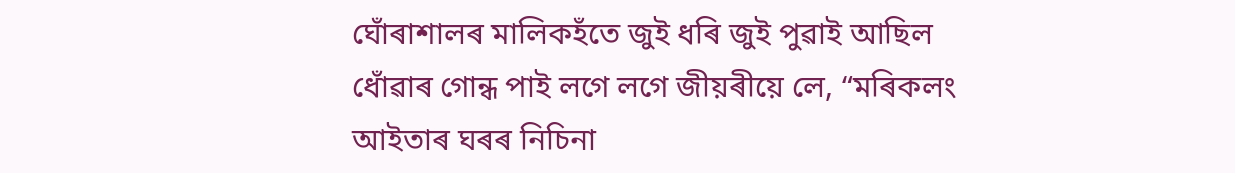ঘোঁৰাশালৰ মালিকহঁতে জুই ধৰি জুই পুৱাই আছিল ধোঁৱাৰ গোন্ধ পাই লগে লগে জীয়ৰীয়ে লে, “মৰিকলং আইতাৰ ঘৰৰ নিচিনা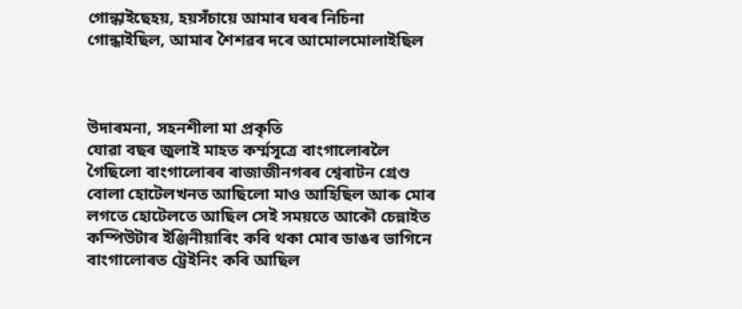গোন্ধাইছেহয়, হয়সঁচায়ে আমাৰ ঘৰৰ নিচিনা গোন্ধাইছিল, আমাৰ শৈশৱৰ দৰে আমোলমোলাইছিল



উদাৰমনা, সহনশীলা মা প্ৰকৃতি
যোৱা বছৰ জুলাই মাহত কৰ্ম্মসূত্ৰে বাংগালোৰলৈ গৈছিলো বাংগালোৰৰ ৰাজাজীনগৰৰ শ্বেৰাটন গ্ৰেণ্ড বোলা হোটেলখনত আছিলো মাও আহিছিল আৰু মোৰ লগতে হোটেলতে আছিল সেই সময়তে আকৌ চেন্নাইত কম্পিউটাৰ ইঞ্জিনীয়াৰিং কৰি থকা মোৰ ডাঙৰ ভাগিনে বাংগালোৰত ট্ৰেইনিং কৰি আছিল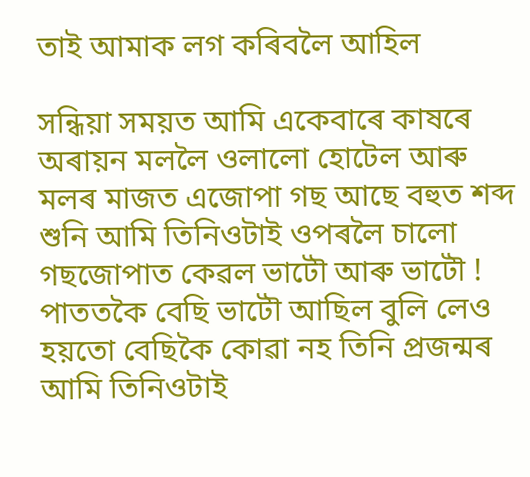তাই আমাক লগ কৰিবলৈ আহিল

সন্ধিয়া সময়ত আমি একেবাৰে কাষৰে অৰায়ন মললৈ ওলালো হোটেল আৰু মলৰ মাজত এজোপা গছ আছে বহুত শব্দ শুনি আমি তিনিওটাই ওপৰলৈ চালো গছজোপাত কেৱল ভাটৌ আৰু ভাটৌ ! পাততকৈ বেছি ভাটৌ আছিল বুলি লেও হয়তো বেছিকৈ কোৱা নহ তিনি প্ৰজন্মৰ আমি তিনিওটাই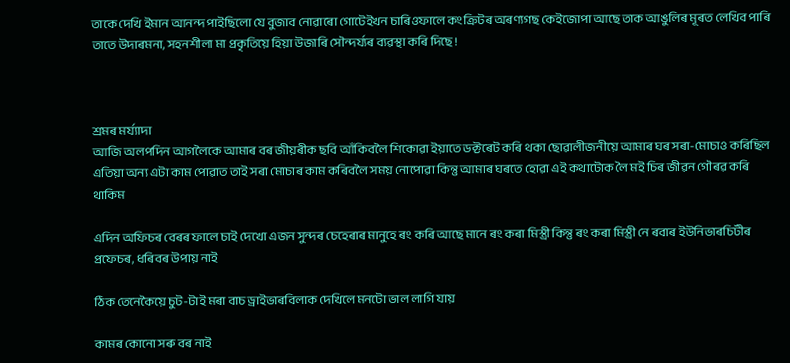তাকে দেখি ইমান আনন্দ পাইছিলো যে বুজাব নোৱাৰো গোটেইখন চাৰিওফালে কংক্ৰিটৰ অৰণ্যগছ কেইজোপা আছে তাক আঙুলিৰ মূৰত লেখিব পাৰি তাতে উদাৰমনা, সহনশীলা মা প্ৰকৃতিয়ে হিয়া উজাৰি সৌন্দৰ্য্যৰ ব্যৱস্থা কৰি দিছে !



শ্ৰমৰ মৰ্য্যাদা
আজি অলপদিন আগলৈকে আমাৰ বৰ জীয়ৰীক ছবি আঁকিবলৈ শিকোৱা ইয়াতে ডক্টৰেট কৰি থকা ছোৱালীজনীয়ে আমাৰ ঘৰ সৰা-মোচাও কৰিছিল এতিয়া অন্য এটা কাম পোৱাত তাই সৰা মোচাৰ কাম কৰিবলৈ সময় নোপোৱা কিন্তু আমাৰ ঘৰতে হোৱা এই কথাটোক লৈ মই চিৰ জীৱন গৌৰৱ কৰি থাকিম

এদিন অফিচৰ বেৰৰ ফালে চাই দেখো এজন সুন্দৰ চেহেৰাৰ মানুহে ৰং কৰি আছে মানে ৰং কৰা মিস্ত্ৰী কিন্তু ৰং কৰা মিস্ত্ৰী নে ৰবাৰ ইউনিভাৰচিটীৰ প্ৰফেচৰ, ধৰিবৰ উপায় নাই

ঠিক তেনেকৈয়ে চুট-টাই মৰা বাচ ড্ৰাইভাৰবিলাক দেখিলে মনটো ভাল লাগি যায়

কামৰ কোনো সৰু বৰ নাই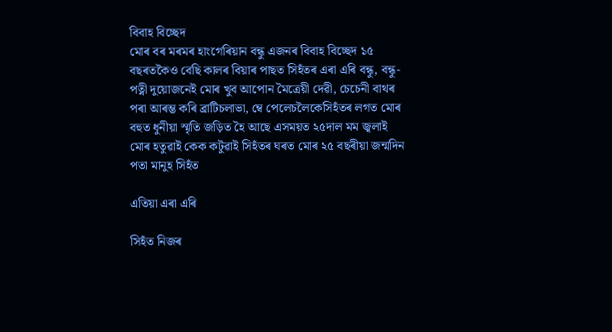বিবাহ বিচ্ছেদ
মোৰ বৰ মৰমৰ হাংগেৰিয়ান বন্ধু এজনৰ বিবাহ বিচ্ছেদ ১৫ বছৰতকৈও বেছি কালৰ বিয়াৰ পাছত সিহঁতৰ এৰা এৰি বন্ধু, বন্ধু-পত্নী দুয়োজনেই মোৰ খুব আপোন মৈত্ৰেয়ী দেৱী, চেচেনী বাথৰ পৰা আৰম্ভ কৰি ব্ৰাটিচলাভা, ম্বে পেলেচলৈকেসিহঁতৰ লগত মোৰ বহুত ধুনীয়া স্মৃতি জড়িত হৈ আছে এসময়ত ২৫দাল মম জ্বলাই মোৰ হতুৱাই কেক কটুৱাই সিহঁতৰ ঘৰত মোৰ ২৫ বছৰীয়া জন্মদিন পতা মানুহ সিহঁত

এতিয়া এৰা এৰি

সিহঁত নিজৰ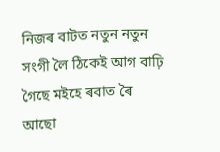নিজৰ বাটত নতুন নতুন সংগী লৈ ঠিকেই আগ বাঢ়ি গৈছে মইহে ৰবাত ৰৈ আছো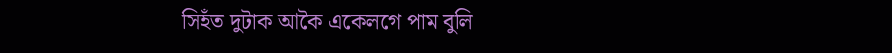সিহঁত দুটাক আকৈ একেলগে পাম বুলি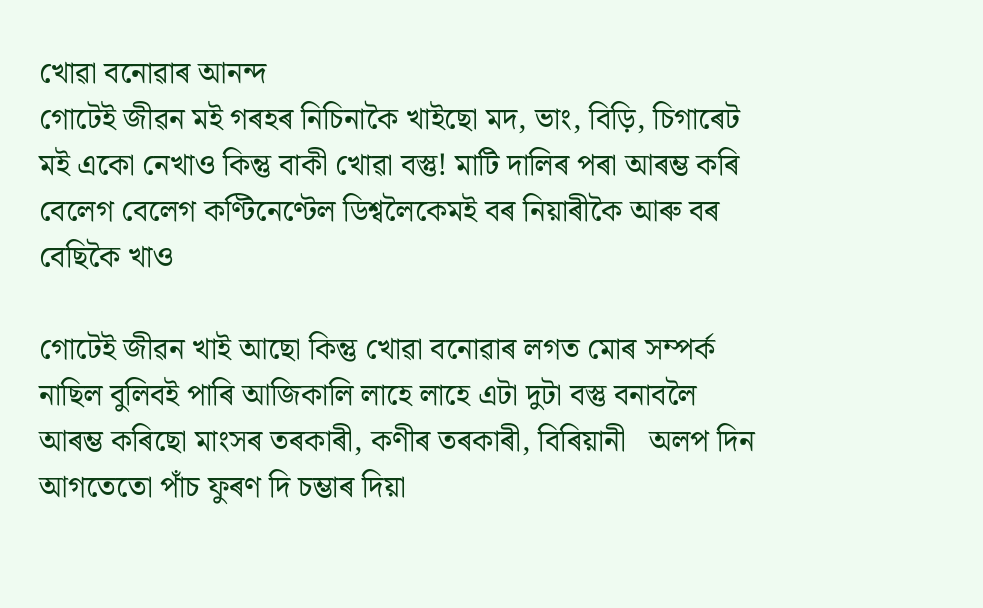খোৱা বনোৱাৰ আনন্দ
গোটেই জীৱন মই গৰহৰ নিচিনাকৈ খাইছো মদ, ভাং, বিড়ি, চিগাৰেট মই একো নেখাও কিন্তু বাকী খোৱা বস্তু! মাটি দালিৰ পৰা আৰম্ভ কৰি বেলেগ বেলেগ কণ্টিনেণ্টেল ডিশ্বলৈকেমই বৰ নিয়াৰীকৈ আৰু বৰ বেছিকৈ খাও

গোটেই জীৱন খাই আছো কিন্তু খোৱা বনোৱাৰ লগত মোৰ সম্পৰ্ক নাছিল বুলিবই পাৰি আজিকালি লাহে লাহে এটা দুটা বস্তু বনাবলৈ আৰম্ভ কৰিছো মাংসৰ তৰকাৰী, কণীৰ তৰকাৰী, বিৰিয়ানী   অলপ দিন আগতেতো পাঁচ ফুৰণ দি চম্ভাৰ দিয়া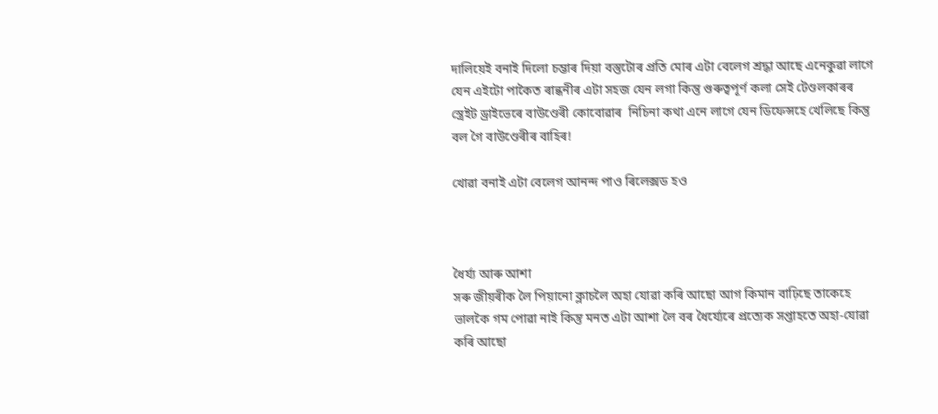দালিয়েই বনাই দিলো চম্ভাৰ দিয়া বস্তুটোৰ প্ৰতি মোৰ এটা বেলেগ শ্ৰদ্ধা আছে এনেকুৱা লাগে যেন এইটো পাকৈত ৰান্ধনীৰ এটা সহজ যেন লগা কিন্তু গুৰুত্বপূৰ্ণ কলা সেই টেণ্ডলকাৰৰ স্ত্ৰেইট ড্ৰাইভেৰে বাউণ্ডেৰী কোবোৱাৰ  নিচিনা কথা এনে লাগে যেন ডিফেন্সহে খেলিছে কিন্তু বল গৈ বাউণ্ডেৰীৰ বাহিৰ!

খোৱা বনাই এটা বেলেগ আনন্দ পাও ৰিলেক্সড হও



ধৈৰ্য্য আৰু আশা
সৰু জীয়ৰীক লৈ পিয়ানো ক্লাচলৈ অহা যোৱা কৰি আছো আগ কিমান বাঢ়িছে তাকেহে ভালকৈ গম পোৱা নাই কিন্তু মনত এটা আশা লৈ বৰ ধৈৰ্য্যেৰে প্ৰত্যেক সপ্তাহতে অহা-যোৱা কৰি আছো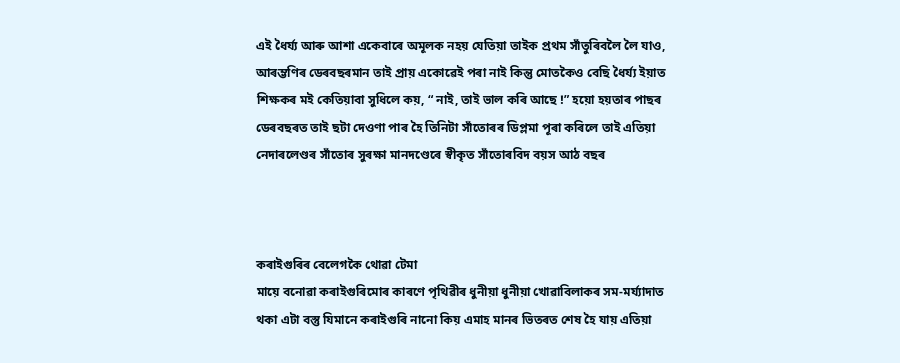এই ধৈৰ্য্য আৰু আশা একেবাৰে অমূলক নহয় যেতিয়া তাইক প্ৰথম সাঁতুৰিবলৈ লৈ যাও, আৰম্ভণিৰ ডেৰবছৰমান তাই প্ৰায় একোৱেই পৰা নাই কিন্তু মোতকৈও বেছি ধৈৰ্য্য ইয়াত শিক্ষকৰ মই কেতিয়াবা সুধিলে কয়, “ নাই, তাই ভাল কৰি আছে !” হয়ো হয়তাৰ পাছৰ ডেৰবছৰত তাই ছটা দেওণা পাৰ হৈ তিনিটা সাঁতোৰৰ ডিপ্লমা পূৰা কৰিলে তাই এতিয়া নেদাৰলেণ্ডৰ সাঁতোৰ সুৰক্ষা মানদণ্ডেৰে স্বীকৃত সাঁতোৰবিদ বয়স আঠ বছৰ



কৰাইগুৰিৰ বেলেগকৈ থোৱা টেমা
মায়ে বনোৱা কৰাইগুৰিমোৰ কাৰণে পৃথিৱীৰ ধুনীয়া ধুনীয়া খোৱাবিলাকৰ সম-মৰ্য্যাদাত থকা এটা বস্তু যিমানে কৰাইগুৰি নানো কিয় এমাহ মানৰ ভিতৰত শেষ হৈ যায় এতিয়া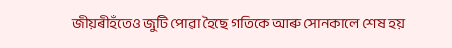জীয়ৰীহঁতেও জুটি পোৱা হৈছে গতিকে আৰু সোনকালে শেষ হয়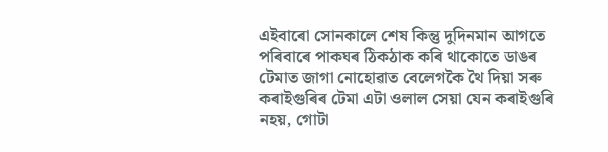এইবাৰো সোনকালে শেষ কিন্তু দুদিনমান আগতে পৰিবাৰে পাকঘৰ ঠিকঠাক কৰি থাকোতে ডাঙৰ টেমাত জাগা নোহোৱাত বেলেগকৈ থৈ দিয়া সৰু কৰাইগুৰিৰ টেমা এটা ওলাল সেয়া যেন কৰাইগুৰি নহয়, গোটা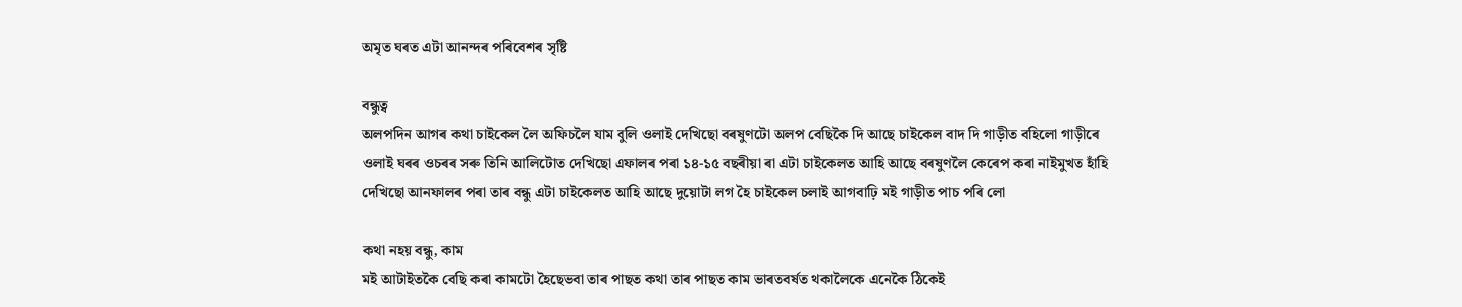অমৃত ঘৰত এটা আনন্দৰ পৰিবেশৰ সৃষ্টি

বন্ধুত্ব
অলপদিন আগৰ কথা চাইকেল লৈ অফিচলৈ যাম বুলি ওলাই দেখিছো বৰষুণটো অলপ বেছিকৈ দি আছে চাইকেল বাদ দি গাড়ীত বহিলো গাড়ীৰে ওলাই ঘৰৰ ওচৰৰ সৰু তিনি আলিটোত দেখিছো এফালৰ পৰা ১৪-১৫ বছৰীয়া ৰা এটা চাইকেলত আহি আছে বৰষুণলৈ কেৰেপ কৰা নাইমুখত হাঁহি দেখিছো আনফালৰ পৰা তাৰ বন্ধু এটা চাইকেলত আহি আছে দুয়োটা লগ হৈ চাইকেল চলাই আগবাঢ়ি মই গাড়ীত পাচ পৰি লো

কথা নহয় বন্ধু, কাম
মই আটাইতকৈ বেছি কৰা কামটো হৈছেভবা তাৰ পাছত কথা তাৰ পাছত কাম ভাৰতবৰ্ষত থকালৈকে এনেকৈ ঠিকেই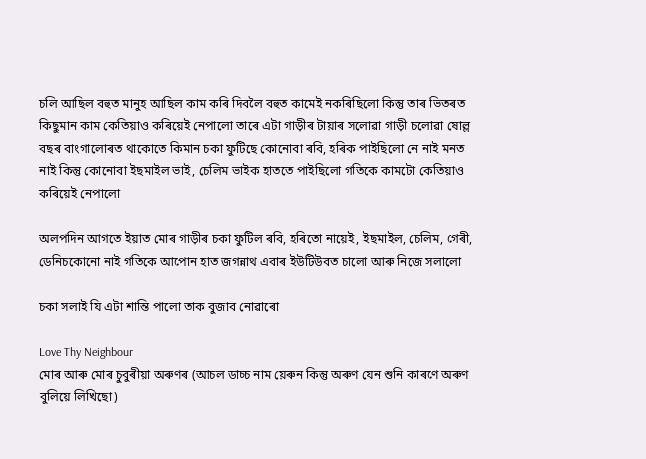চলি আছিল বহুত মানুহ আছিল কাম কৰি দিবলৈ বহুত কামেই নকৰিছিলো কিন্তু তাৰ ভিতৰত কিছুমান কাম কেতিয়াও কৰিয়েই নেপালো তাৰে এটা গাড়ীৰ টায়াৰ সলোৱা গাড়ী চলোৱা ষোল্ল বছৰ বাংগালোৰত থাকোতে কিমান চকা ফুটিছে কোনোবা ৰবি, হৰিক পাইছিলো নে নাই মনত নাই কিন্তু কোনোবা ইছমাইল ভাই, চেলিম ভাইক হাততে পাইছিলো গতিকে কামটো কেতিয়াও কৰিয়েই নেপালো

অলপদিন আগতে ইয়াত মোৰ গাড়ীৰ চকা ফুটিল ৰবি, হৰিতো নায়েই, ইছমাইল, চেলিম, গেৰী, ডেনিচকোনো নাই গতিকে আপোন হাত জগন্নাথ এবাৰ ইউটিউবত চালো আৰু নিজে সলালো

চকা সলাই যি এটা শান্তি পালো তাক বুজাব নোৱাৰো

Love Thy Neighbour
মোৰ আৰু মোৰ চুবুৰীয়া অৰুণৰ (আচল ডাচ্চ নাম য়েৰুন কিন্তু অৰুণ যেন শুনি কাৰণে অৰুণ বুলিয়ে লিখিছো)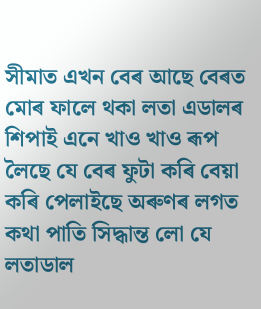সীমাত এখন বেৰ আছে বেৰত মোৰ ফালে থকা লতা এডালৰ শিপাই এনে খাও খাও ৰূপ লৈছে যে বেৰ ফুটা কৰি বেয়া কৰি পেলাইছে অৰুণৰ লগত কথা পাতি সিদ্ধান্ত লো যে লতাডাল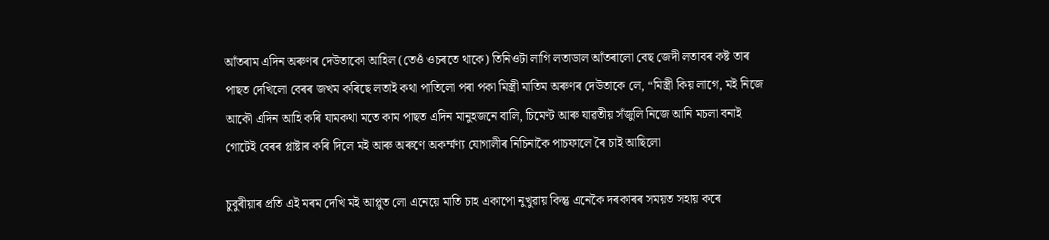আঁতৰাম এদিন অৰুণৰ দেউতাকো আহিল (তেওঁ ওচৰতে থাকে) তিনিওটা লাগি লতাডাল আঁতৰালো বেছ জেদী লতাবৰ কষ্ট তাৰ পাছত দেখিলো বেৰৰ জখম কৰিছে লতাই কথা পাতিলো পৰা পকা মিস্ত্ৰী মাতিম অৰুণৰ দেউতাকে লে, “মিস্ত্ৰী কিয় লাগে, মই নিজে আকৌ এদিন আহি কৰি যামকথা মতে কাম পাছত এদিন মানুহজনে বালি, চিমেণ্ট আৰু যাৱতীয় সঁজুলি নিজে আনি মচলা বনাই গোটেই বেৰৰ প্লাষ্টাৰ কৰি দিলে মই আৰু অৰুণে অকৰ্ম্মণ্য যোগালীৰ নিচিনাকৈ পাচফালে ৰৈ চাই আছিলো

চুবুৰীয়াৰ প্ৰতি এই মৰম দেখি মই আপ্লুত লো এনেয়ে মাতি চাহ একাপো নুখুৱায় কিন্তু এনেকৈ দৰকাৰৰ সময়ত সহায় কৰে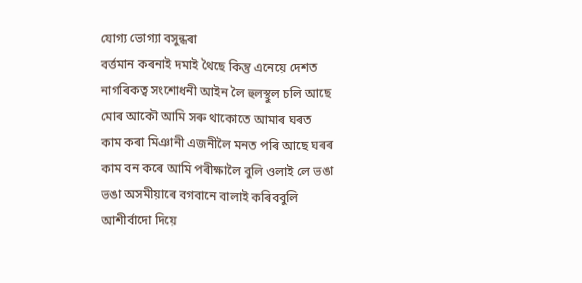যোগ্য ভোগ্যা বসুন্ধৰা
বৰ্ত্তমান কৰনাই দমাই থৈছে কিন্তু এনেয়ে দেশত নাগৰিকত্ব সংশোধনী আইন লৈ হুলস্থুল চলি আছে মোৰ আকৌ আমি সৰু থাকোতে আমাৰ ঘৰত কাম কৰা মিঞানী এজনীলৈ মনত পৰি আছে ঘৰৰ কাম বন কৰে আমি পৰীক্ষালৈ বুলি ওলাই লে ভঙা ভঙা অসমীয়াৰে বগবানে বালাই কৰিববুলি আশীৰ্বাদো দিয়ে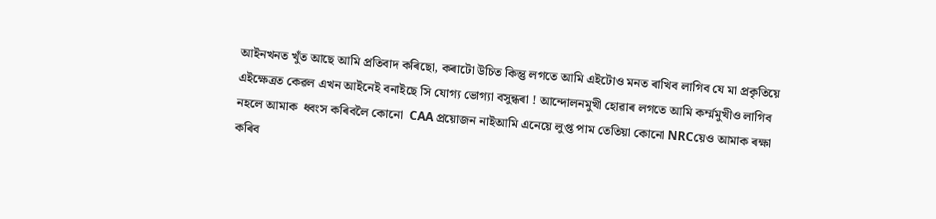আইনখনত খুঁত আছে আমি প্ৰতিবাদ কৰিছো, কৰাটো উচিত কিন্তু লগতে আমি এইটোও মনত ৰাখিব লাগিব যে মা প্ৰকৃতিয়ে এইক্ষেত্ৰত কেৱল এখন আইনেই বনাইছে সি যোগ্য ভোগ্যা বসুন্ধৰা ! আন্দোলনমুখী হোৱাৰ লগতে আমি কৰ্ম্মমুখীও লাগিব নহলে আমাক  ধ্বংস কৰিবলৈ কোনো  CAA প্ৰয়োজন নাইআমি এনেয়ে লুপ্ত পাম তেতিয়া কোনো NRCয়েও আমাক ৰক্ষা কৰিব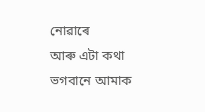নোৱাৰে
আৰু এটা কথা ভগবানে আমাক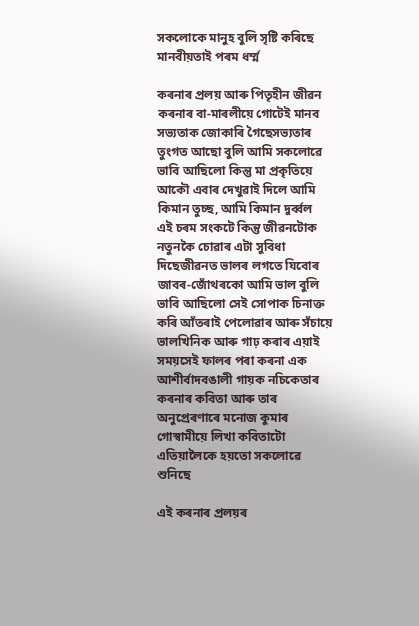সকলোকে মানুহ বুলি সৃষ্টি কৰিছে মানবীয়তাই পৰম ধৰ্ম্ম

কৰনাৰ প্ৰলয় আৰু পিতৃহীন জীৱন
কৰনাৰ বা-মাৰলীয়ে গোটেই মানব সভ্যতাক জোকাৰি গৈছেসভ্যতাৰ তুংগত আছো বুলি আমি সকলোৱে ভাবি আছিলো কিন্তু মা প্ৰকৃতিয়ে আকৌ এবাৰ দেখুৱাই দিলে আমি কিমান তুচ্ছ, আমি কিমান দুৰ্ব্বল
এই চৰম সংকটে কিন্তু জীৱনটোক নতুনকৈ চোৱাৰ এটা সুবিধা দিছেজীৱনত ভালৰ লগতে যিবোৰ জাবৰ-জোঁথৰকো আমি ভাল বুলি ভাবি আছিলো সেই সোপাক চিনাক্ত কৰি আঁতৰাই পেলোৱাৰ আৰু সঁচায়ে ভালখিনিক আৰু গাঢ় কৰাৰ এয়াই সময়সেই ফালৰ পৰা কৰনা এক আশীৰ্বাদবঙালী গায়ক নচিকেতাৰ কৰনাৰ কবিতা আৰু তাৰ অনুপ্ৰেৰণাৰে মনোজ কুমাৰ গোস্বামীয়ে লিখা কবিতাটো এতিয়ালৈকে হয়তো সকলোৱে শুনিছে

এই কৰনাৰ প্ৰলয়ৰ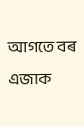আগতে বৰ এজাক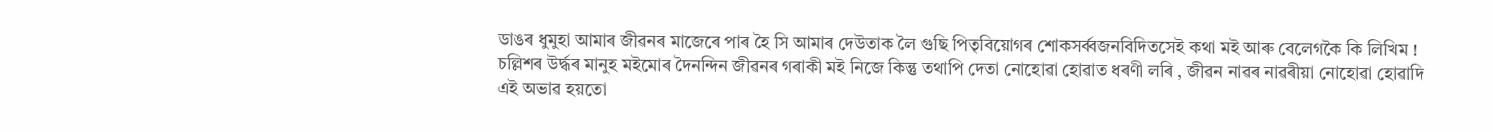ডাঙৰ ধুমুহা আমাৰ জীৱনৰ মাজেৰে পাৰ হৈ সি আমাৰ দেউতাক লৈ গুছি পিতৃবিয়োগৰ শোকসৰ্ব্বজনবিদিতসেই কথা মই আৰু বেলেগকৈ কি লিখিম ! চল্লিশৰ উৰ্দ্ধৰ মানুহ মইমোৰ দৈনন্দিন জীৱনৰ গৰাকী মই নিজে কিন্তু তথাপি দেতা নোহোৱা হোৱাত ধৰণী লৰি , জীৱন নাৱৰ নাৱৰীয়া নোহোৱা হোৱাদি এই অভাৱ হয়তো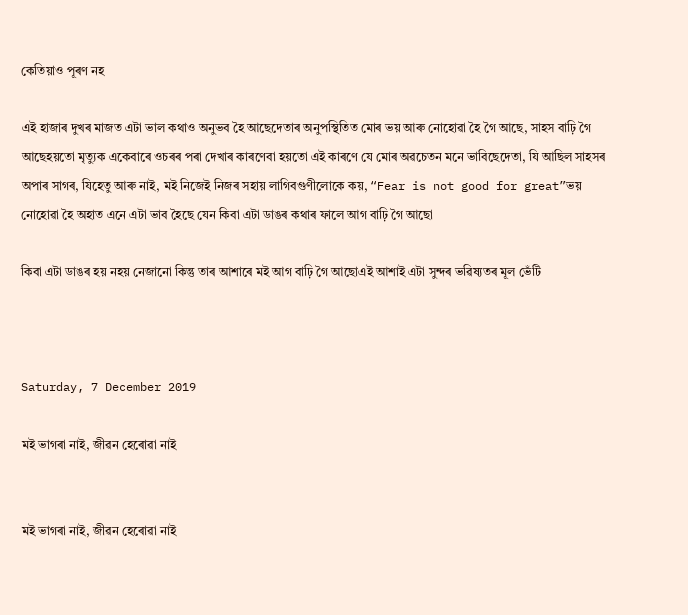কেতিয়াও পূৰণ নহ

এই হাজাৰ দুখৰ মাজত এটা ভাল কথাও অনুভব হৈ আছেদেতাৰ অনুপস্থিতিত মোৰ ভয় আৰু নোহোৱা হৈ গৈ আছে, সাহস বাঢ়ি গৈ আছেহয়তো মৃত্যুক একেবাৰে ওচৰৰ পৰা দেখাৰ কাৰণেবা হয়তো এই কাৰণে যে মোৰ অৱচেতন মনে ভাবিছেদেতা, যি আছিল সাহসৰ অপাৰ সাগৰ, যিহেতু আৰু নাই, মই নিজেই নিজৰ সহায় লাগিবগুণীলোকে কয়, “Fear is not good for great”ভয় নোহোৱা হৈ অহাত এনে এটা ভাব হৈছে যেন কিবা এটা ডাঙৰ কথাৰ ফালে আগ বাঢ়ি গৈ আছো

কিবা এটা ডাঙৰ হয় নহয় নেজানো কিন্তু তাৰ আশাৰে মই আগ বাঢ়ি গৈ আছোএই আশাই এটা সুন্দৰ ভৱিষ্যতৰ মূল ভেঁটি



Saturday, 7 December 2019

মই ভাগৰা নাই, জীৱন হেৰোৱা নাই


মই ভাগৰা নাই, জীৱন হেৰোৱা নাই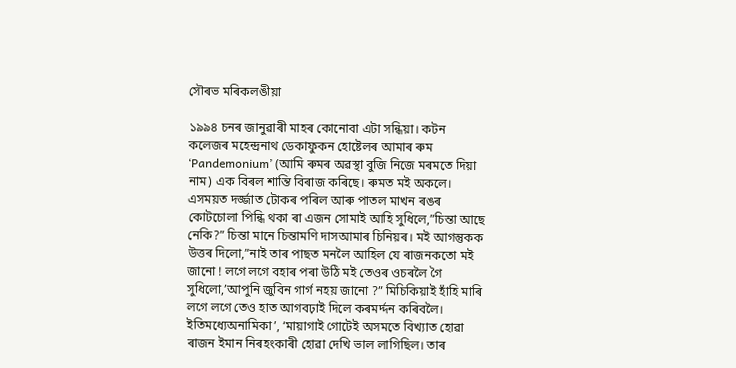সৌৰভ মৰিকলঙীয়া

১৯৯৪ চনৰ জানুৱাৰী মাহৰ কোনোবা এটা সন্ধিয়া। কটন কলেজৰ মহেন্দ্ৰনাথ ডেকাফুকন হোষ্টেলৰ আমাৰ ৰুম ‘Pandemonium’ (আমি ৰুমৰ অৱস্থা বুজি নিজে মৰমতে দিয়া নাম) এক বিৰল শান্তি বিৰাজ কৰিছে। ৰুমত মই অকলে। এসময়ত দৰ্জ্জাত টোকৰ পৰিল আৰু পাতল মাখন ৰঙৰ কোটচোলা পিন্ধি থকা ৰা এজন সোমাই আহি সুধিলে,”চিন্তা আছে নেকি?” চিন্তা মানে চিন্তামণি দাসআমাৰ চিনিয়ৰ। মই আগন্তুকক উত্তৰ দিলো,”নাই তাৰ পাছত মনলৈ আহিল যে ৰাজনকতো মই জানো ! লগে লগে বহাৰ পৰা উঠি মই তেওৰ ওচৰলৈ গৈ সুধিলো,’আপুনি জুবিন গাৰ্গ নহয় জানো ?” মিচিকিয়াই হাঁহি মাৰি লগে লগে তেও হাত আগবঢ়াই দিলে কৰমৰ্দ্দন কৰিবলৈ। ইতিমধ্যেঅনামিকা’, ‘মায়াগাই গোটেই অসমতে বিখ্যাত হোৱা ৰাজন ইমান নিৰহংকাৰী হোৱা দেখি ভাল লাগিছিল। তাৰ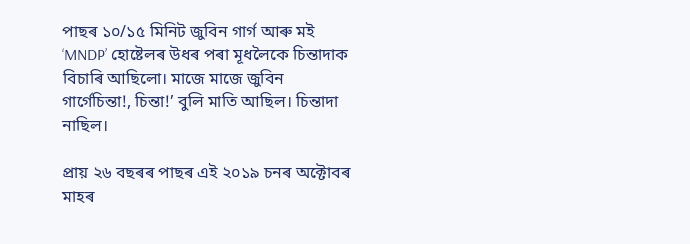পাছৰ ১০/১৫ মিনিট জুবিন গাৰ্গ আৰু মই ‘MNDP’ হোষ্টেলৰ উধৰ পৰা মূধলৈকে চিন্তাদাক বিচাৰি আছিলো। মাজে মাজে জুবিন গাৰ্গেচিন্তা!, চিন্তা!’ বুলি মাতি আছিল। চিন্তাদা নাছিল।

প্ৰায় ২৬ বছৰৰ পাছৰ এই ২০১৯ চনৰ অক্টোবৰ মাহৰ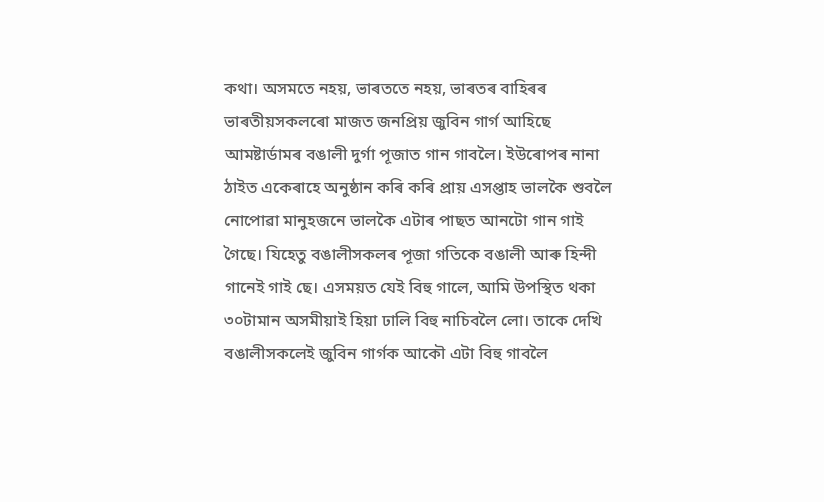কথা। অসমতে নহয়, ভাৰততে নহয়, ভাৰতৰ বাহিৰৰ ভাৰতীয়সকলৰো মাজত জনপ্ৰিয় জুবিন গাৰ্গ আহিছে আমষ্টাৰ্ডামৰ বঙালী দুৰ্গা পূজাত গান গাবলৈ। ইউৰোপৰ নানা ঠাইত একেৰাহে অনুষ্ঠান কৰি কৰি প্ৰায় এসপ্তাহ ভালকৈ শুবলৈ নোপোৱা মানুহজনে ভালকৈ এটাৰ পাছত আনটো গান গাই গৈছে। যিহেতু বঙালীসকলৰ পূজা গতিকে বঙালী আৰু হিন্দী গানেই গাই ছে। এসময়ত যেই বিহু গালে, আমি উপস্থিত থকা ৩০টামান অসমীয়াই হিয়া ঢালি বিহু নাচিবলৈ লো। তাকে দেখি বঙালীসকলেই জুবিন গাৰ্গক আকৌ এটা বিহু গাবলৈ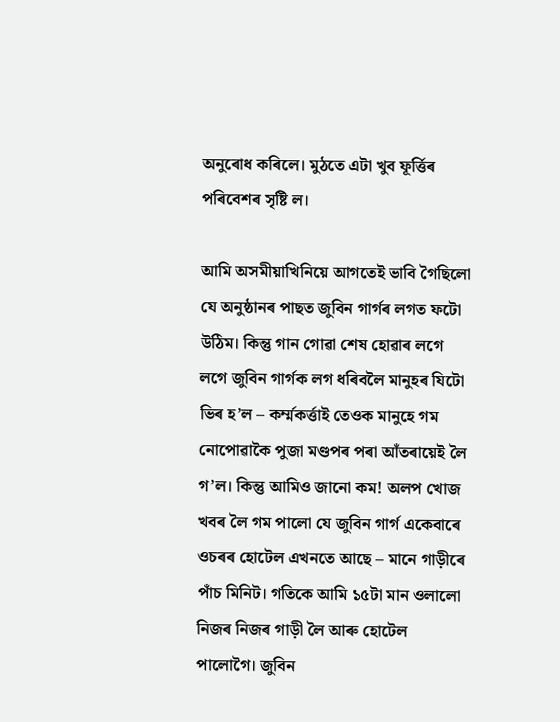অনুৰোধ কৰিলে। মুঠতে এটা খুব ফূৰ্ত্তিৰ পৰিবেশৰ সৃষ্টি ল।

আমি অসমীয়াখিনিয়ে আগতেই ভাবি গৈছিলো যে অনুষ্ঠানৰ পাছত জুবিন গাৰ্গৰ লগত ফটো উঠিম। কিন্তু গান গোৱা শেষ হোৱাৰ লগে লগে জুবিন গাৰ্গক লগ ধৰিবলৈ মানুহৰ যিটো ভিৰ হ’ল – কৰ্ম্মকৰ্ত্তাই তেওক মানুহে গম নোপোৱাকৈ পুজা মণ্ডপৰ পৰা আঁতৰায়েই লৈ গ’ল। কিন্তু আমিও জানো কম! অলপ খোজ খবৰ লৈ গম পালো যে জুবিন গাৰ্গ একেবাৰে ওচৰৰ হোটেল এখনতে আছে – মানে গাড়ীৰে পাঁচ মিনিট। গতিকে আমি ১৫টা মান ওলালো নিজৰ নিজৰ গাড়ী লৈ আৰু হোটেল পালোগৈ। জুবিন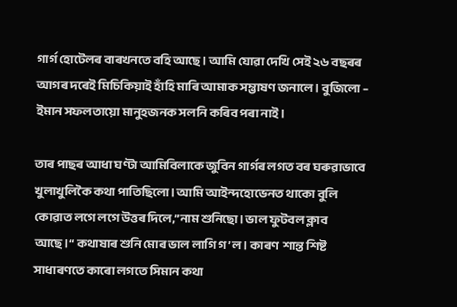গাৰ্গ হোটেলৰ বাৰখনতে বহি আছে। আমি যোৱা দেখি সেই ২৬ বছৰৰ আগৰ দৰেই মিচিকিয়াই হাঁহি মাৰি আমাক সম্ভাষণ জনালে। বুজিলো – ইমান সফলতায়ো মানুহজনক সলনি কৰিব পৰা নাই।

তাৰ পাছৰ আধা ঘণ্টা আমিবিলাকে জুবিন গাৰ্গৰ লগত বৰ ঘৰুৱাভাবে খুলাখুলিকৈ কথা পাতিছিলো। আমি আইন্দহোভেনত থাকো বুলি কোৱাত লগে লগে উত্তৰ দিলে,”নাম শুনিছো। ভাল ফুটবল ক্লাব আছে।“ কথাষাৰ শুনি মোৰ ভাল লাগি গ’ল। কাৰণ  শান্ত শিষ্ট সাধাৰণতে কাৰো লগতে সিমান কথা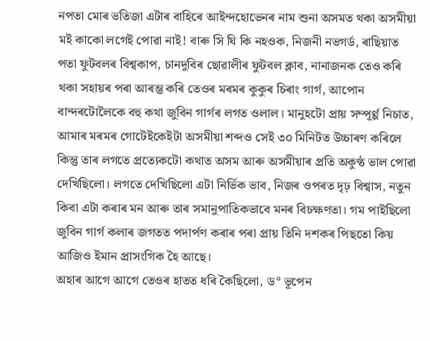নপতা মোৰ ভতিজা এটাৰ বাহিৰে আইন্দহোভেনৰ নাম শুনা অসমত থকা অসমীয়া মই কাকো লগেই পোৱা নাই! বাৰু সি যি কি নহওক, নিজনী নভগৰ্ড, ৰাছিয়াত পতা ফুটবলৰ বিশ্বকাপ, চানদুবিৰ ছোৱালীৰ ফুটবল ক্লাব, নানাজনক তেও কৰি থকা সহায়ৰ পৰা আৰম্ভ কৰি তেওৰ মৰমৰ কুকুৰ চিৰাং গাৰ্গ, আপোন বান্দৰটোলৈকে বহু কথা জুবিন গাৰ্গৰ লগত ওলাল। মানুহটো প্ৰায় সম্পূৰ্ণ্ণ নিচাত, আমাৰ মৰমৰ গোটেইকেইটা অসমীয়া শব্দও সেই ৩০ মিনিটত উচ্চাৰণ কৰিলে কিন্তু তাৰ লগতে প্ৰত্যেকটো কথাত অসম আৰু অসমীয়াৰ প্ৰতি অকুণ্ঠ ভাল পোৱা দেখিছিলো। লগতে দেখিছিলো এটা নিৰ্ভিক ভাব, নিজৰ ওপৰত দৃঢ় বিশ্বাস, নতুন কিবা এটা কৰাৰ মন আৰু তাৰ সমানুপাতিকভাবে মনৰ বিচক্ষণতা। গম পাইছিলো জুবিন গাৰ্গ কলাৰ জগতত পদাৰ্পণ কৰাৰ পৰা প্ৰায় তিনি দশকৰ পিছতো কিয় আজিও ইমান প্ৰাসংগিক হৈ আছে।
অহাৰ আগে আগে তেওৰ হাতত ধৰি কৈছিলো, ড° ভূপেন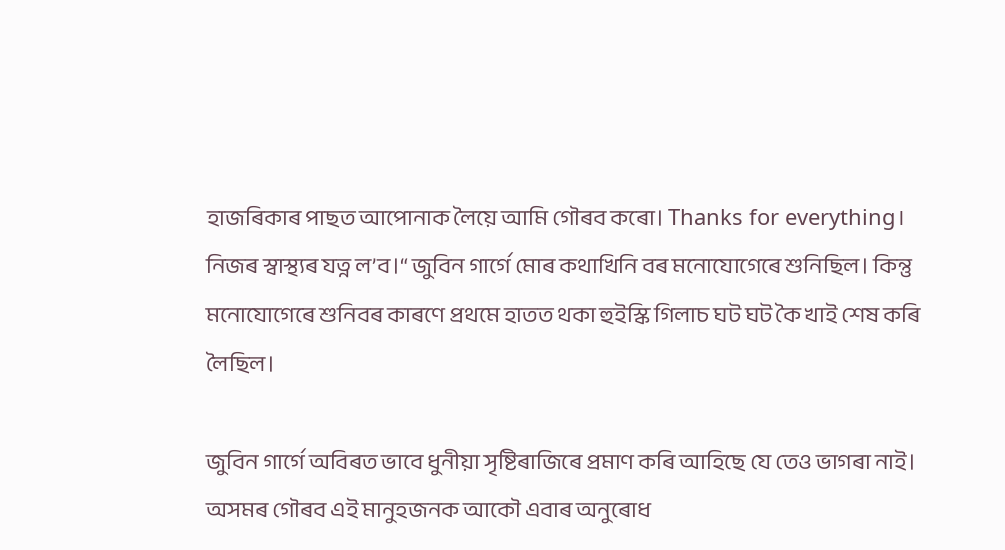হাজৰিকাৰ পাছত আপোনাক লৈয়ে আমি গৌৰব কৰো। Thanks for everything। নিজৰ স্বাস্থ্যৰ যত্ন ল’ব।“ জুবিন গাৰ্গে মোৰ কথাখিনি বৰ মনোযোগেৰে শুনিছিল। কিন্তু মনোযোগেৰে শুনিবৰ কাৰণে প্ৰথমে হাতত থকা হুইস্কি গিলাচ ঘট ঘট কৈ খাই শেষ কৰি লৈছিল।

জুবিন গাৰ্গে অবিৰত ভাবে ধুনীয়া সৃষ্টিৰাজিৰে প্ৰমাণ কৰি আহিছে যে তেও ভাগৰা নাই। অসমৰ গৌৰব এই মানুহজনক আকৌ এবাৰ অনুৰোধ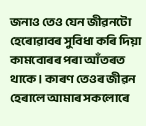জনাও তেও যেন জীৱনটো হেৰোৱাবৰ সুবিধা কৰি দিয়া কামবোৰৰ পৰা আঁতৰত থাকে। কাৰণ তেওৰ জীৱন হেৰালে আমাৰ সকলোৰে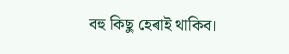বহু কিছু হেৰাই থাকিব।